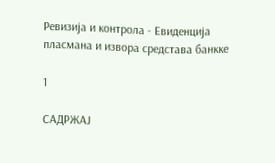Ревизија и контрола - Евиденција пласмана и извора средстава банкке

1

САДРЖАЈ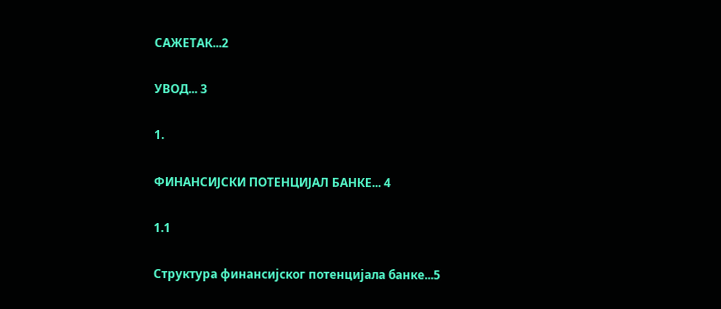САЖЕТАК...2

УВОД... 3

1.

ФИНАНСИЈСКИ ПОТЕНЦИЈАЛ БАНКЕ... 4

1.1

Структура финансијског потенцијала банке...5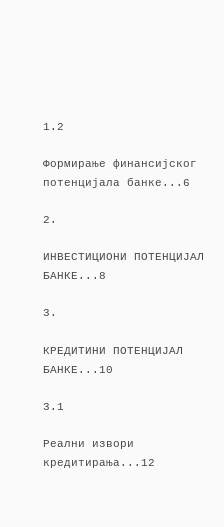1.2

Формирање финансијског потенцијала банке...6

2.

ИНВЕСТИЦИОНИ ПОТЕНЦИЈАЛ БАНКЕ...8

3.

КРЕДИТИНИ ПОТЕНЦИЈАЛ БАНКЕ...10

3.1

Реални извори кредитирања...12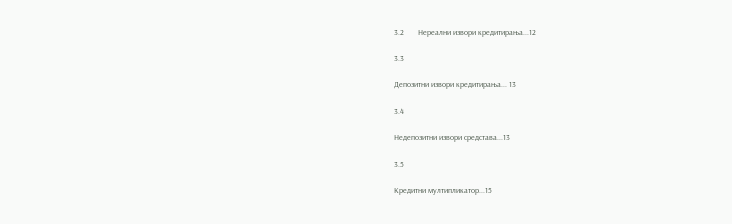3.2       Нереални извори кредитирања...12

3.3

Депозитни извори кредитирања... 13

3.4

Недепозитни извори средстава...13

3.5

Кредитни мултипликатор...15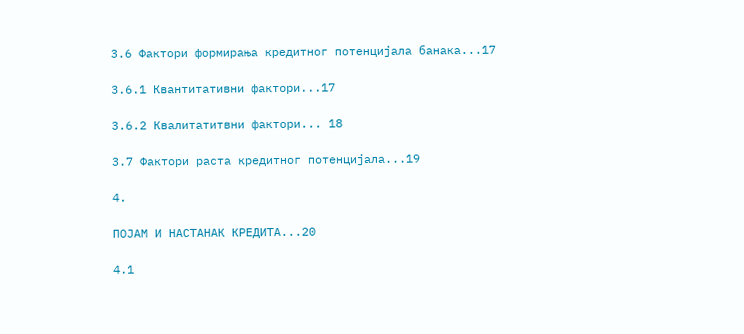3.6 Фактори формирања кредитног потенцијала банака...17

3.6.1 Квантитативни фактори...17

3.6.2 Квалитатитвни фактори... 18

3.7 Фактори раста кредитног потенцијала...19

4.

ПОЈАМ И НАСТАНАК КРЕДИТА...20

4.1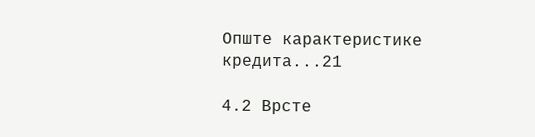Опште карактеристике кредита...21

4.2 Врсте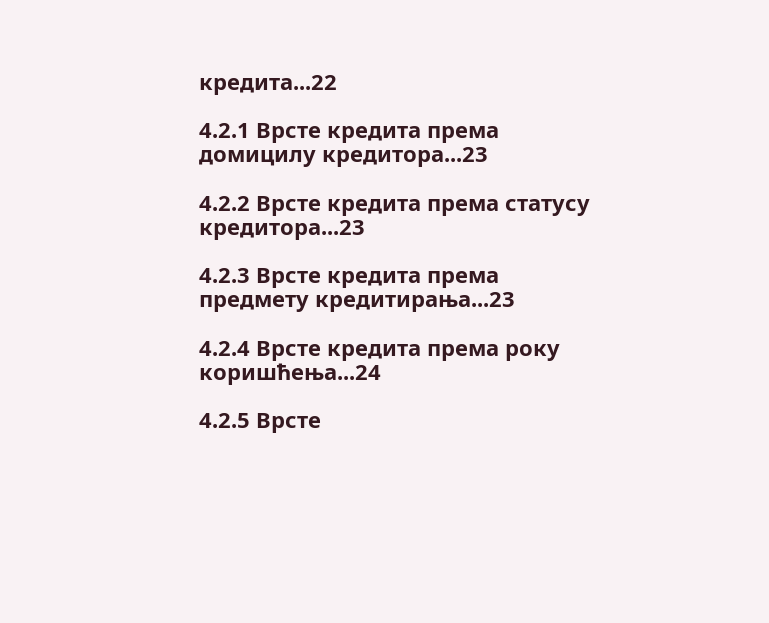кредита...22

4.2.1 Врсте кредита према домицилу кредитора...23

4.2.2 Врсте кредита према статусу кредитора...23

4.2.3 Врсте кредита према предмету кредитирања...23

4.2.4 Врсте кредита према року коришћења...24

4.2.5 Врсте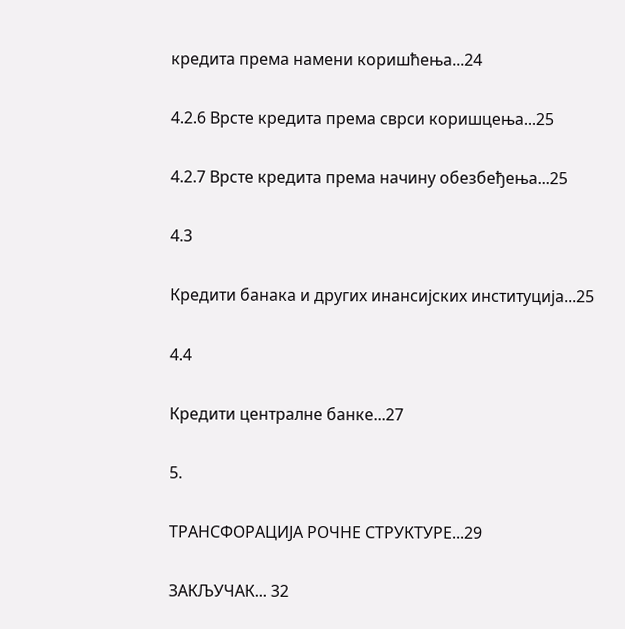кредита према намени коришћења...24

4.2.6 Врсте кредита према сврси коришцења...25

4.2.7 Врсте кредита према начину обезбеђења...25

4.3

Кредити банака и других инансијских институција...25

4.4

Кредити централне банке...27

5.

ТРАНСФОРАЦИЈА РОЧНЕ СТРУКТУРЕ...29

ЗАКЉУЧАК... 32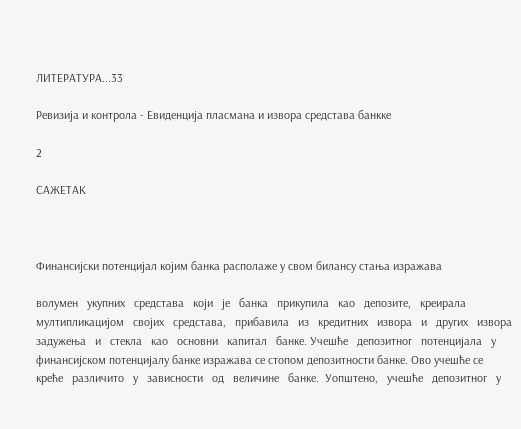ЛИТЕРАТУРА...33

Ревизија и контрола - Евиденција пласмана и извора средстава банкке

2

САЖЕТАК



Финансијски потенцијал којим банка располаже у свом билансу стања изражава

волумен   укупних   средстава   који   је   банка   прикупила   као   депозите,   креирала
мултипликацијом   својих   средстава,   прибавила   из   кредитних   извора   и   других   извора
задужења   и   стекла   као   основни   капитал   банке. Учешће   депозитног   потенцијала   у
финансијском потенцијалу банке изражава се стопом депозитности банке. Ово учешће се
креће   различито   у   зависности   од   величине   банке.  Уопштено,   учешће   депозитног   у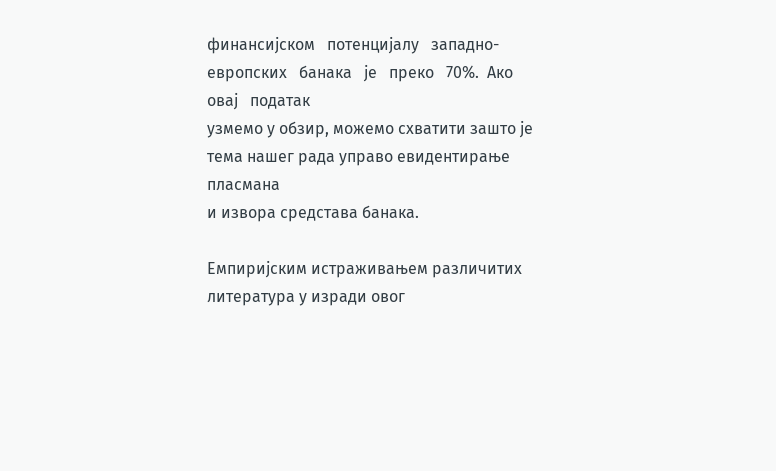финансијском   потенцијалу   западно-европских   банака   је   преко   70%.  Ако   овај   податак
узмемо у обзир, можемо схватити зашто је тема нашег рада управо евидентирање пласмана
и извора средстава банака.

Емпиријским истраживањем различитих литература у изради овог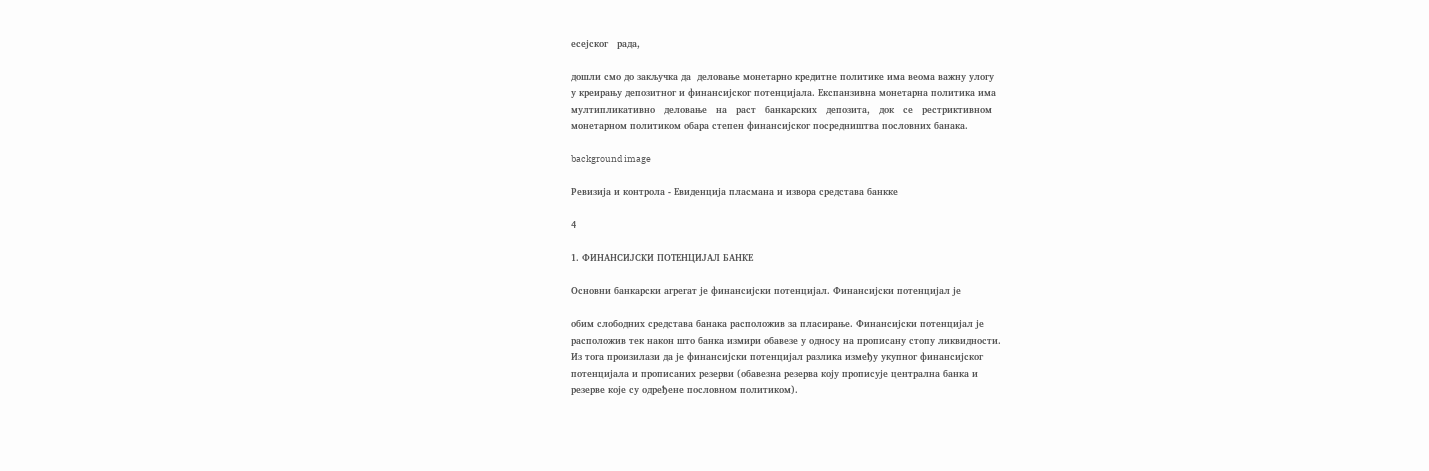есејског   рада,

дошли смо до закључка да  деловање монетарно кредитне политике има веома важну улогу
у креирању депозитног и финансијског потенцијала. Експанзивна монетарна политика има
мултипликативно   деловање   на   раст   банкарских   депозита,   док   се   рестриктивном
монетарном политиком обара степен финансијског посредништва пословних банака.

background image

Ревизија и контрола - Евиденција пласмана и извора средстава банкке

4

1. ФИНАНСИЈСКИ ПОТЕНЦИЈАЛ БАНКЕ

Основни банкарски агрегат је финансијски потенцијал. Финансијски потенцијал је

обим слободних средстава банака расположив за пласирање. Финансијски потенцијал је
расположив тек након што банка измири обавезе у односу на прописану стопу ликвидности.
Из тога произилази да је финансијски потенцијал разлика између укупног финансијског
потенцијала и прописаних резерви (обавезна резерва коју прописује централна банка и
резерве које су одређене пословном политиком).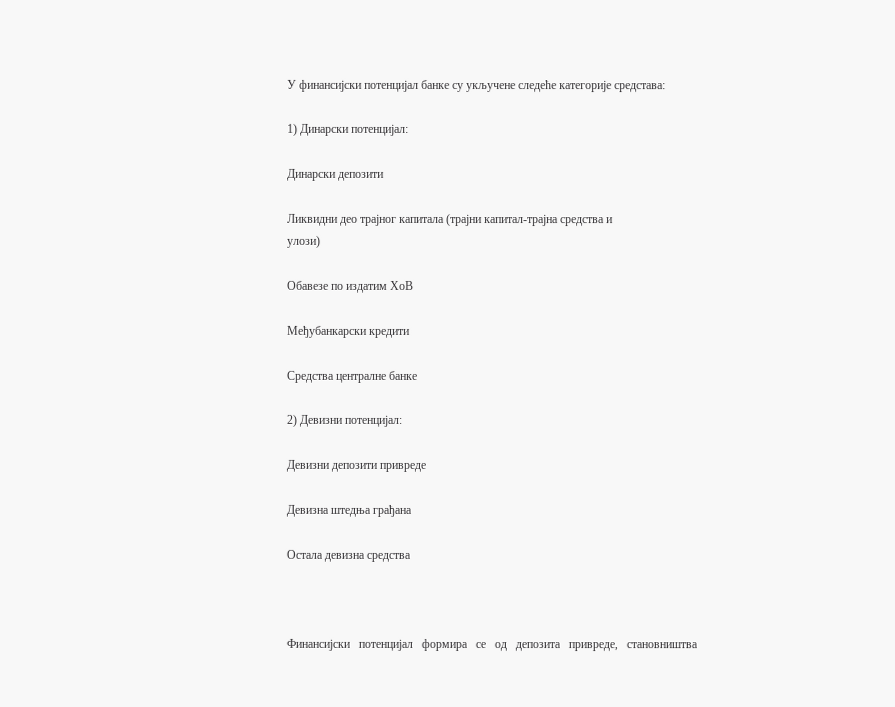У финансијски потенцијал банке су укључене следеће категорије средстава:

1) Динарски потенцијал:

Динарски депозити

Ликвидни део трајног капитала (трајни капитал-трајна средства и
улози)

Обавезе по издатим ХоВ

Међубанкарски кредити

Средства централне банке

2) Девизни потенцијал:

Девизни депозити привреде

Девизна штедња грађана

Остала девизна средства



Финансијски   потенцијал   формира   се   од   депозита   привреде,   становништва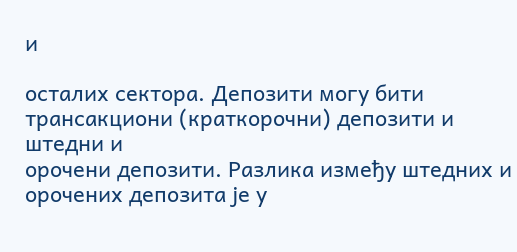и

осталих сектора. Депозити могу бити трансакциони (краткорочни) депозити и штедни и
орочени депозити. Разлика између штедних и орочених депозита је у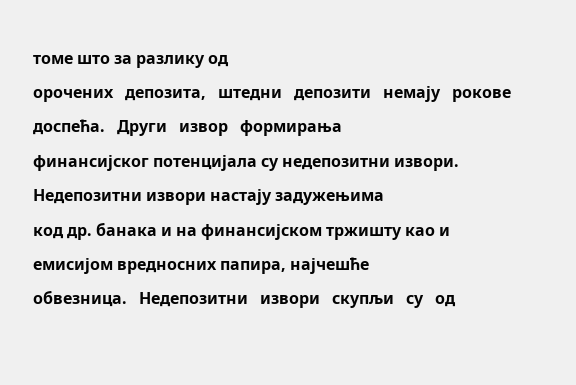томе што за разлику од
орочених   депозита,   штедни   депозити   немају   рокове   доспећа.   Други   извор   формирања
финансијског потенцијала су недепозитни извори. Недепозитни извори настају задужењима
код др. банака и на финансијском тржишту као и емисијом вредносних папира, најчешће
обвезница.   Недепозитни   извори   скупљи   су   од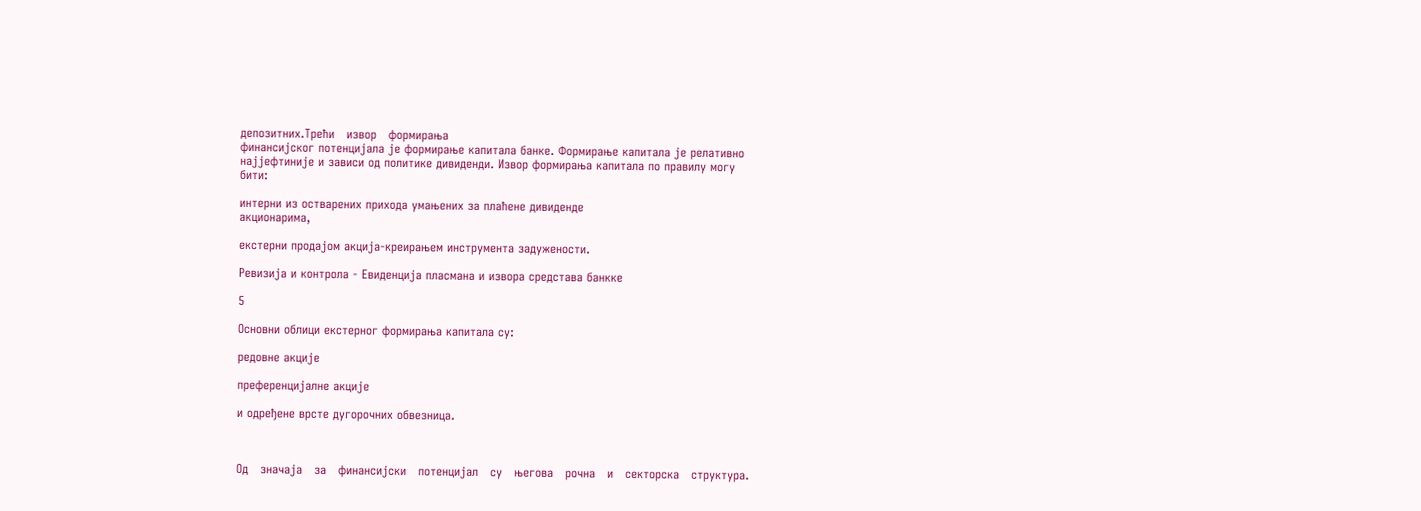депозитних.Трећи   извор   формирања
финансијског потенцијала је формирање капитала банке. Формирање капитала је релативно
најјефтиније и зависи од политике дивиденди. Извор формирања капитала по правилу могу
бити:

интерни из остварених прихода умањених за плаћене дивиденде
акционарима,

екстерни продајом акција-креирањем инструмента задужености.

Ревизија и контрола - Евиденција пласмана и извора средстава банкке

5

Основни облици екстерног формирања капитала су:

редовне акције

преференцијалне акције

и одређене врсте дугорочних обвезница.



Од   значаја   за   финансијски   потенцијал   су   његова   рочна   и   секторска   структура.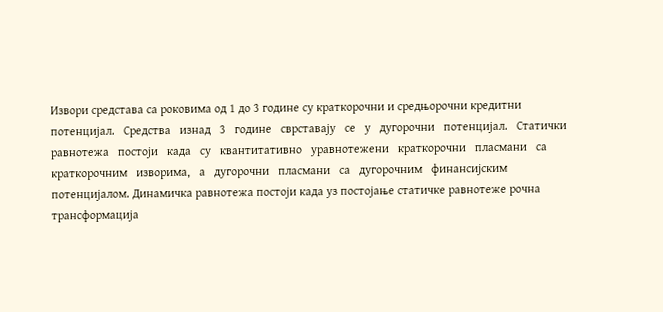Извори средстава са роковима од 1 до 3 године су краткорочни и средњорочни кредитни
потенцијал.   Средства   изнад   3   године   сврставају   се   у   дугорочни   потенцијал.   Статички
равнотежа   постоји   када   су   квантитативно   уравнотежени   краткорочни   пласмани   са
краткорочним   изворима,   а   дугорочни   пласмани   са   дугорочним   финансијским
потенцијалом. Динамичка равнотежа постоји када уз постојање статичке равнотеже рочна
трансформација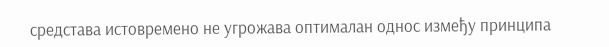средстава истовремено не угрожава оптималан однос између принципа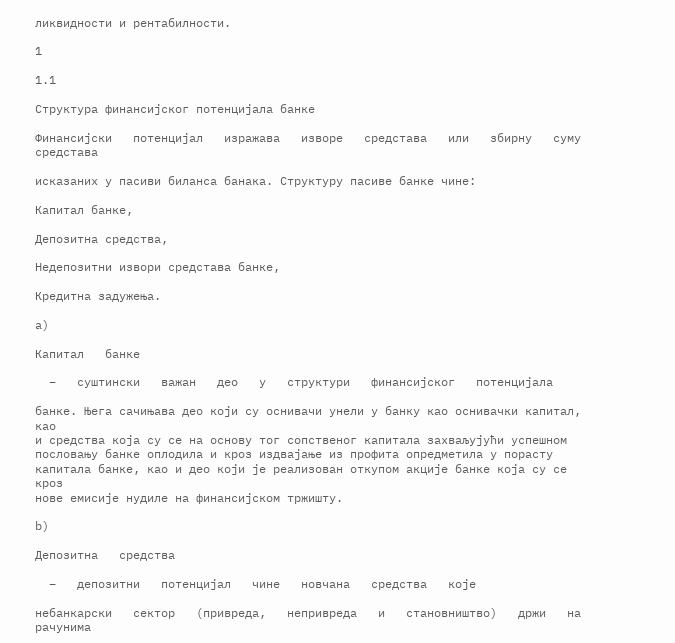ликвидности и рентабилности.

1

1.1

Структура финансијског потенцијала банке

Финансијски   потенцијал   изражава   изворе   средстава   или   збирну   суму   средстава

исказаних у пасиви биланса банака. Структуру пасиве банке чине:

Капитал банке,

Депозитна средства,

Недепозитни извори средстава банке,

Кредитна задужења.

a)

Капитал   банке

  –   суштински   важан   део   у   структури   финансијског   потенцијала

банке. Њега сачињава део који су оснивачи унели у банку као оснивачки капитал, као
и средства која су се на основу тог сопственог капитала захваљујући успешном
пословању банке оплодила и кроз издвајање из профита опредметила у порасту
капитала банке, као и део који је реализован откупом акције банке која су се кроз
нове емисије нудиле на финансијском тржишту.

b)

Депозитна   средства

  –   депозитни   потенцијал   чине   новчана   средства   које

небанкарски   сектор   (привреда,   непривреда   и   становништво)   држи   на   рачунима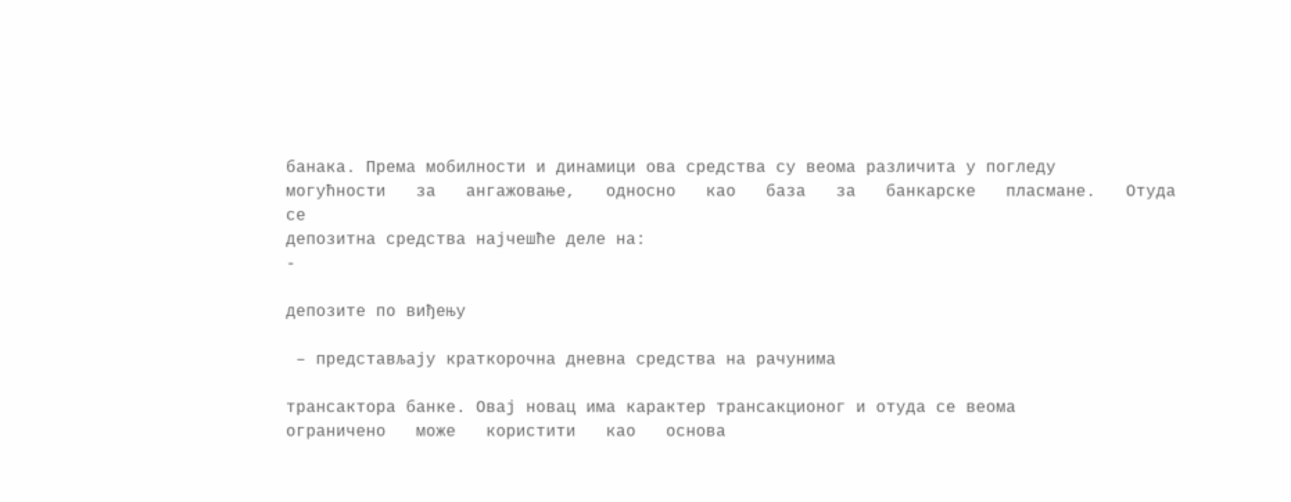банака. Према мобилности и динамици ова средства су веома различита у погледу
могућности   за   ангажовање,   односно   као   база   за   банкарске   пласмане.   Отуда   се
депозитна средства најчешће деле на:
-

депозите по виђењу

 – представљају краткорочна дневна средства на рачунима

трансактора банке. Овај новац има карактер трансакционог и отуда се веома
ограничено   може   користити   као   основа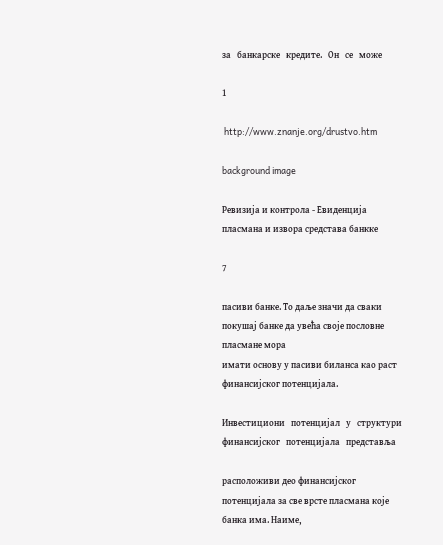за   банкарске   кредите.   Он   се   може

1

 http://www.znanje.org/drustvo.htm

background image

Ревизија и контрола - Евиденција пласмана и извора средстава банкке

7

пасиви банке. То даље значи да сваки покушај банке да увећа своје пословне пласмане мора
имати основу у пасиви биланса као раст финансијског потенцијала.

Инвестициони   потенцијал   у   структури   финансијског   потенцијала   представља

расположиви део финансијског потенцијала за све врсте пласмана које банка има. Наиме,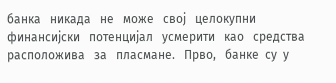банка   никада   не   може   свој   целокупни   финансијски   потенцијал   усмерити   као   средства
расположива   за   пласмане.   Прво,   банке  су  у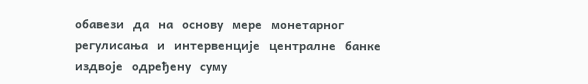обавези   да   на   основу   мере   монетарног
регулисања   и   интервенције   централне   банке   издвоје   одређену   суму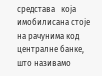средстава   која
имобилисана стоје на рачунима код централне банке, што називамо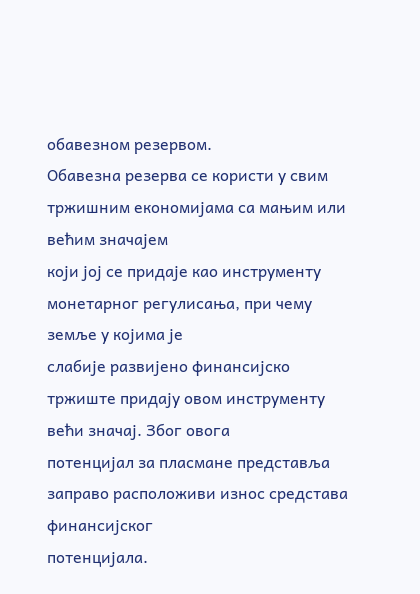обавезном резервом.
Обавезна резерва се користи у свим тржишним економијама са мањим или већим значајем
који јој се придаје као инструменту монетарног регулисања, при чему земље у којима је
слабије развијено финансијско тржиште придају овом инструменту већи значај. Због овога
потенцијал за пласмане представља заправо расположиви износ средстава финансијског
потенцијала.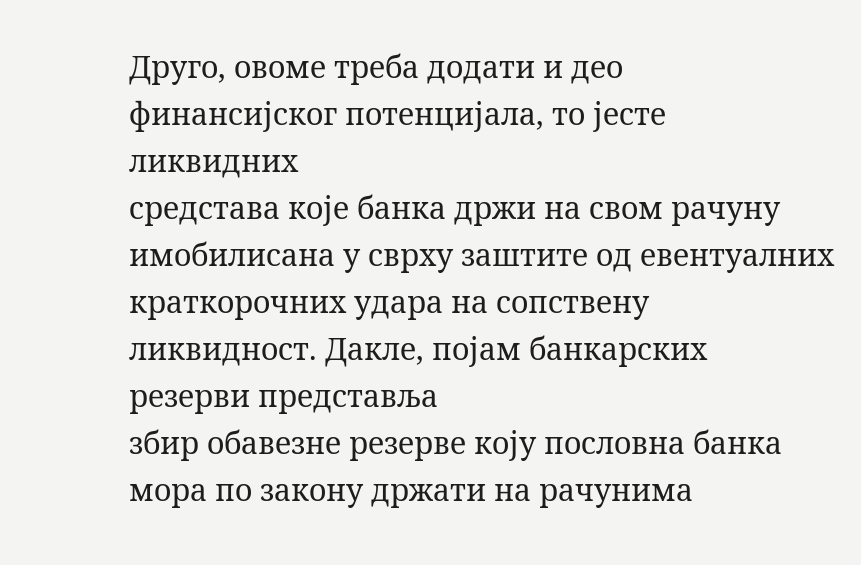Друго, овоме треба додати и део финансијског потенцијала, то јесте ликвидних
средстава које банка држи на свом рачуну имобилисана у сврху заштите од евентуалних
краткорочних удара на сопствену ликвидност. Дакле, појам банкарских резерви представља
збир обавезне резерве коју пословна банка мора по закону држати на рачунима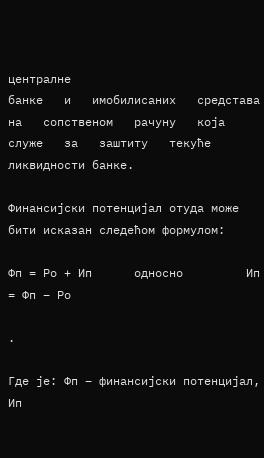централне
банке   и   имобилисаних   средстава   на   сопственом   рачуну   која   служе   за   заштиту   текуће
ликвидности банке.

Финансијски потенцијал отуда може бити исказан следећом формулом:

Фп = Ро + Ип      односно         Ип = Фп – Ро

.

Где је: Фп – финансијски потенцијал, Ип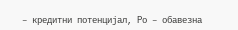– кредитни потенцијал, Ро – обавезна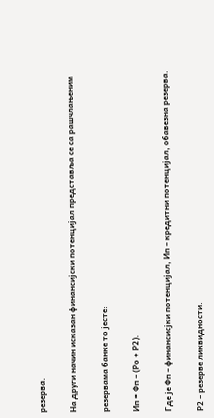резерва.

На други начин исказан финансијски потенцијал представља се са рашчлањеним

резервама банке то јесте:

Ип = Фп – (Ро + Р2).

Где је Фп – финансисјки потенцијал, Ип – кредитни потенцијал, обавезна резерва.

Р2 – резерве ликвидности.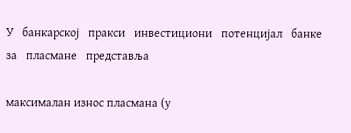У   банкарској   пракси   инвестициони   потенцијал   банке   за   пласмане   представља

максималан износ пласмана (у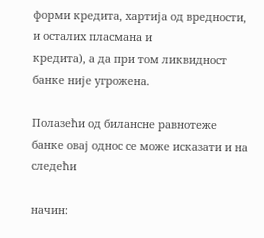форми кредита, хартија од вредности, и осталих пласмана и
кредита), а да при том ликвидност банке није угрожена.

Полазећи од билансне равнотеже банке овај однос се може исказати и на следећи

начин: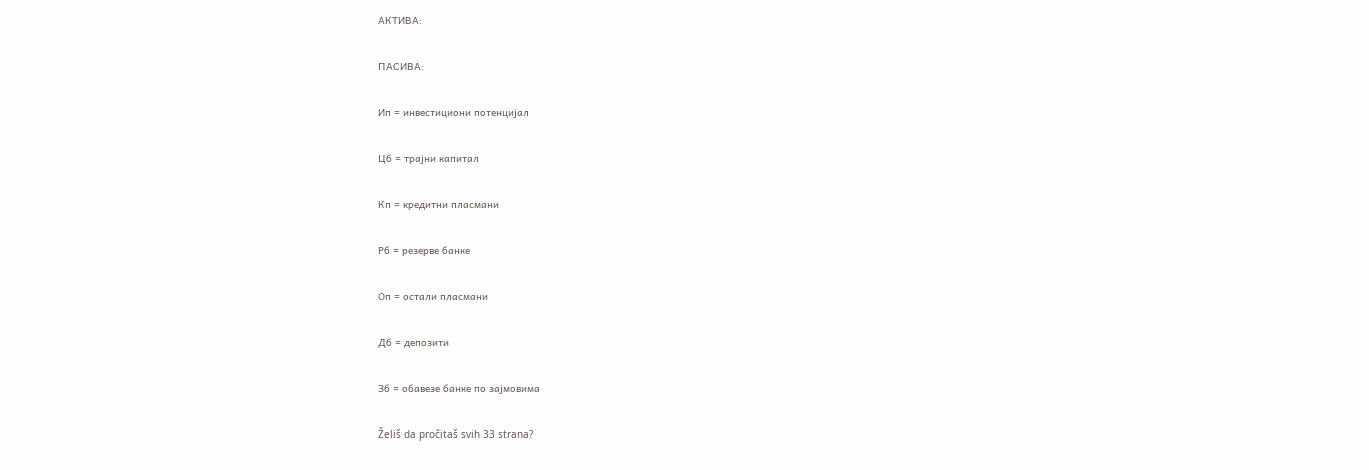АКТИВА:

ПАСИВА:

Ип = инвестициони потенцијал

Цб = трајни капитал

Кп = кредитни пласмани

Рб = резерве банке

Оп = остали пласмани

Дб = депозити

Зб = обавезе банке по зајмовима

Želiš da pročitaš svih 33 strana?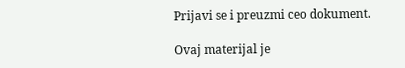Prijavi se i preuzmi ceo dokument.

Ovaj materijal je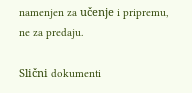namenjen za učenje i pripremu, ne za predaju.

Slični dokumenti